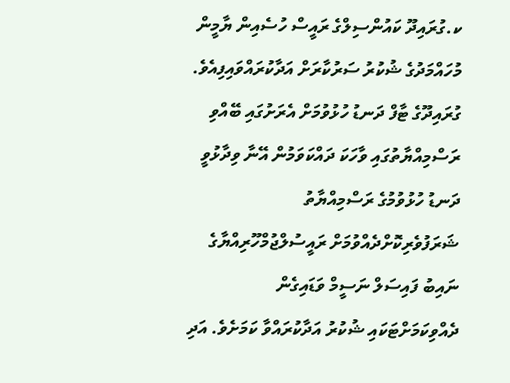ކ.ގުރައިދޫ ކައުންސިލްގެ ރައީސް ހުސެއިން ޔާމީން މުހައްމަދުގެ ޝުކުރު ސަރުކާރަށް އަދާކުރައްވައިފިއެވެ.
ގުރައިދޫގެ ޓާފް ދަނޑު ހުޅުވުމަށް އެރަށުގައި ބޭއްވި ރަސްމިއްޔާތުގައި ވާހަކަ ދައްކަވަމުން އޭނާ ވިދާޅުވީ ދަނޑު ހުޅުވުމުގެ ރަސްމިއްޔާތު ޝަރަފުވެރިކޮށްދެއްވުމަށް ރައީސުލްޖުމްހޫރިއްޔާގެ ނައިބު ފައިސަލް ނަސީމް ވަޑައިގެން ދެއްވިކަމަށްޓަކައި ޝުކުރު އަދާކުރައްވާ ކަމަށެވެ. އަދި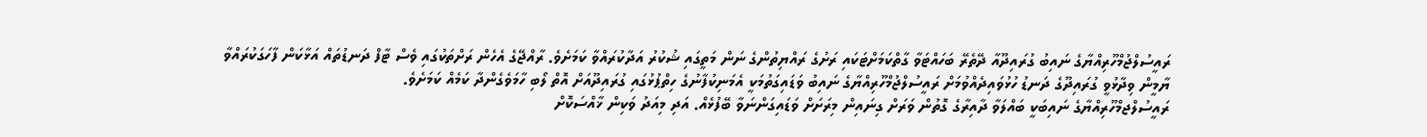ރައީސުލްޖުމްހޫރިއްޔާގެ ނައިބު ގުރައިދޫއާ ދޭތެރޭ ބަހައްޓަވާ ގާތްކަމަށްޓަކައި ރަށުގެ ރައްޔިތުންގެ ނަން މަތީގައި ޝުކުރު އަދާކުރައްވާ ކަމަށެވެ. ރާއްޖޭގެ އެހެން ރަށްތަކުގައި ވެސް ޓާފް ދަނޑުތައް އަޅާކަން ފާހަގަކުރައްވާ ޔާމީން ވިދާޅުވީ ގުރައިދޫގެ ދަނޑު ހުޅުވައިދެއްވުމަށް ރައީސުލްޖުމްހޫރިއްޔާގެ ނައިބު ވަޑައިގަތުމަކީ އެމަނިކުފާނުގެ ހިތްޕުޅުގައި ގުރައިދޫއަށް އޮތް ލޯބި ހާމަވެގެންދާ ކަމެއް ކަމަށެވެ.
ރައީސުލްޖމްހޫރިއްޔާގެ ނައިބަކީ ބައްލަވާ ދާއިރާގެ ގޮތުން ވަރަށް ގިނައިން މިރަށަށް ވަޑައިގަންނަވާ ބޭފުޅެއް. އަދި މިއަދު ވަކިން ޚާއްސަކޮށް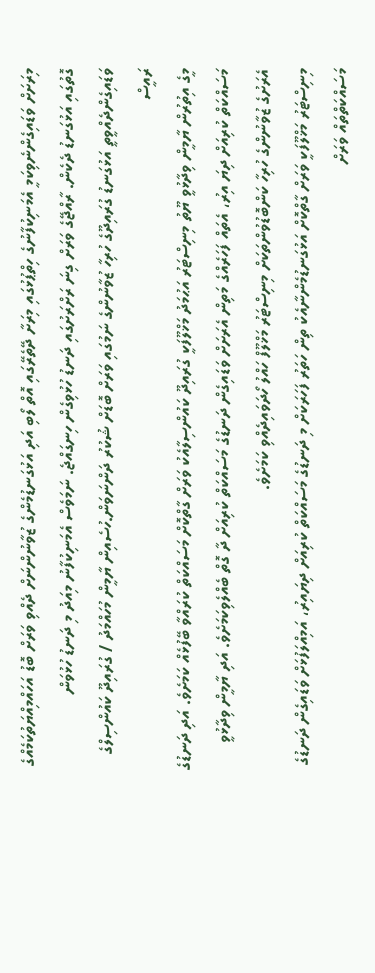މިރަށަށް ވަޑައިގެންނެވިކަމީ އެމަނިކުފާނުގެ ހިތްޕުޅުގައި މިރަށާ ދޭތެރޭގައި އޮތް ލޯބި އަދި އަޅުގަނޑުމެންގެ ޒުވާނުންނަށް ދެއްވި ވަރަށް ބޮޑު އަހައްމިއްޔަތުކަމެއްގެ ގޮތުގައި އަޅުގަނޑު ދެކެން. ރާއްޖޭގެ ވަރަށް ގިނަ ރަށްރަށުގައި ދަނޑު ހުޅުވިގެން ހިނގައްޖެ. ނަމަވެސް އެމަނިކުފާނު މިއަދު މި ދަނޑު ހުޅުވަން ވަޑައިގެންދެއްވީތީ އަޅުގަނޑު ގުރައިދޫގެ ހުރިހާ ޒުވާނުންގެ ނަމުގައި ވަރަށް ބޮޑަށް ޝުކުރު ދަންނަވަން.ހުސެއިން ޔާމީން މުހައްމަދު / ގުރައިދޫ ކައުންސިލްގެ ރައީސް
މީގެ އިތުރުން ޔާމީން ވިދާޅުވީ ޔޫތު މިނިސްޓަރު އަޙުމަދު މަޚްލޫފަކީ ގުރައިދޫ ކައުންސިލާއެކު ވަރަށް ގާތްކޮށް މަސައްކަތް ކުރައްވާ ބޭފުޅެއް ކަމަށެވެ. އަދި ދަނޑުގެ މަސައްކަތް ކުރިއަށް ދިޔަ އިރު، އެތައް ފަހަރެއްގެ މަތިން އެރަށަށް ވަޑައިގެން ދަނޑުގެ މަސައްކަތް ކުރިއަށް ދާ ގޮތް ބެއްލެވިކަމަށެވެ. އަދި ޔާމީން ވިދާޅުވީ އެރަށުގެ ޒުވާނުންގެ ހުރިހާ ކަންބޮޑުވުންތަކަށް މިނިސްޓަރު މަޚްލޫފް ހައްލު ހޯދަވައިދެއްވި ކަމަށެވެ.
މިނިސްޓަރު މަޚްލޫފަކީ ވަރަށް ގާތްކޮށް އަޅުގަނޑުމެންނާއެކު ތިން ހަތަރު ފަހަރަކަށް މި ދަނޑުގެ މަސައްކަތް ކުރިއަށް ދިޔައިރު، އަމިއްލަފުޅަށް ވަޑައިގެން ދަނޑުގެ މަސައްކަތްތައް ވަރަށް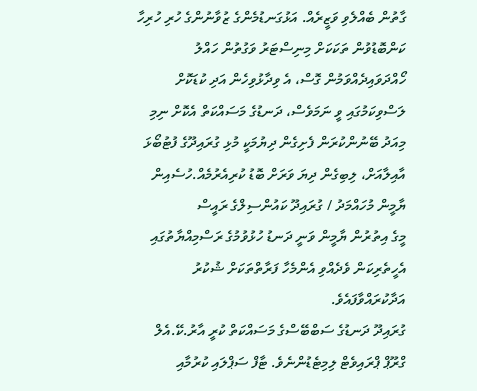ގާތުން ބެއްލެވި ވަޒީރެއް. އަޅުގަނޑުމެންގެ ޒުވާނުންގެ ހުރި ހުރިހާ ކަންބޮޑުވުން ތަކަކަށް މިނިސްޓަރު ވަގުތުން ހައްލު ހޯއްދަވައިދެއްވަމުން ގޮސް، އެ ވިދާޅުވިހެން އަދި ކުޑަކޮށް ލަސްވިކަމުގައި ވީ ނަމަވެސް، ދަނޑުގެ މަސައްކަތް އެކޮށް ނިމި މިއަދު ބޭނުންކުރަން ފެށިގެން ދިޔުމަކީ މުޅި ގުރައިދޫގެ ފުޓުބޯޅަ އާއިލާއަށް، ލިބިގެން ދިޔަ ވަރަށް ބޮޑު ކުރިއެރުމެއް.ހުސެއިން ޔާމީން މުހައްމަދު / ގުރައިދޫ ކައުންސިލްގެ ރައީސް
މީގެ އިތުރުން ޔާމީން ވަނީ ދަނޑު ހުޅުވުމުގެ ރަސްމިއްޔާތުގައި އެހީތެރިކަން ވެދެއްވި އެންމެހާ ފަރާތްތަކަށް ޝުކުރު އަދާކުރައްވާފައެވެ.
ގުރައިދޫ ދަނޑުގެ ސަބްބޭސްގެ މަސައްކަތް ކުރީ އާރު.ކޭ.އެލް ގްރޫޕް ޕްރައިވެޓް ލިމިޓެޑުންނެވެ. ޓާފް ސަޕްލައި ކުރުމާއި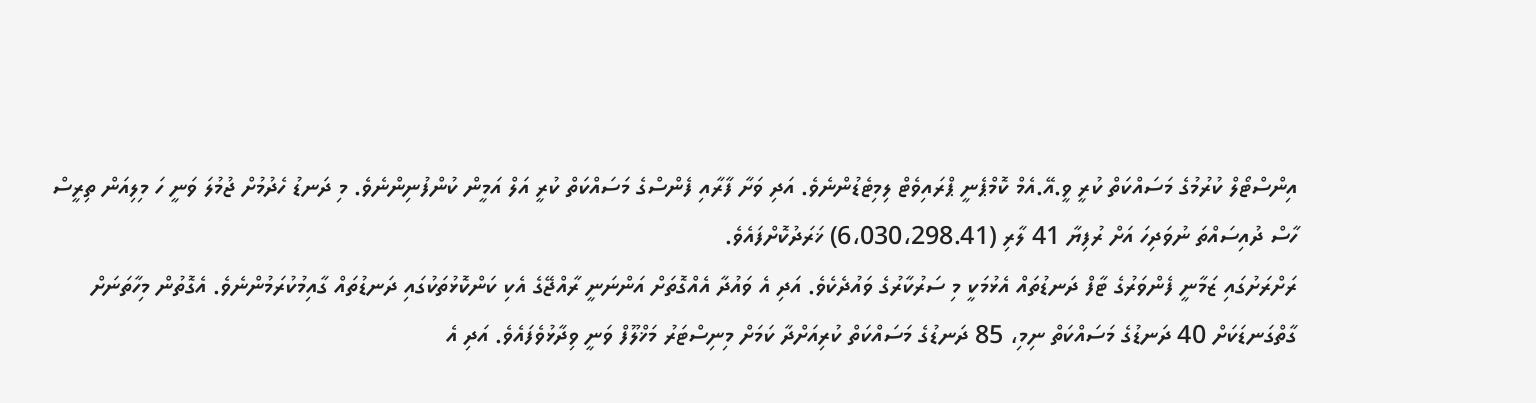އިންސްޓޯލް ކުރުމުގެ މަސައްކަތް ކުރީ ވީ.އޭ.އެމް ކޮމްޕެނީ ޕްރައިވެޓް ލިމިޓެޑުންނެވެ. އަދި ވަށާ ފާރާއި ފެންސްގެ މަސައްކަތް ކުރީ އަލް އަމީން ކުންފުނިންނެވެ. މި ދަނޑު ހެދުމުށް ޖުމުލަ ވަނީ ހަ މިލިއަން ތިރީސް ހާސް ދުއިސައްތަ ނުވަދިހަ އަށް ރުފިޔާ 41 ލާރި (6،030،298.41) ޚަރަދުކޮށްފައެވެ.
ރަށްރަށުގައި ޒަމާނީ ފެންވަރުގެ ޓާފް ދަނޑުތައް އެޅުމަކީ މި ސަރުކާރުގެ ވައުދެކެވެ. އަދި އެ ވައުދާ އެއްގޮތަށް އަންނަނީ ރާއްޖޭގެ އެކި ކަންކޮޅުތަކުގައި ދަނޑުތައް ގާއިމުކުރަމުންނެވެ. އެގޮތުން މިހާތަނަށް ގާތްގަނޑަކަށް 40 ދަނޑުގެ މަސައްކަތް ނިމި، 85 ދަނޑުގެ މަސައްކަތް ކުރިއަށްދާ ކަމަށް މިނިސްޓަރު މަޚްލޫފް ވަނީ ވިދާޅުވެފައެވެ. އަދި އެ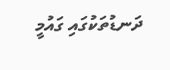ދަނޑުތަކުގައި ގައުމީ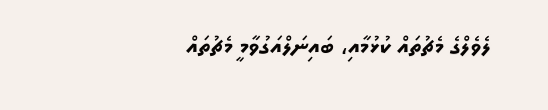ލެވެލްގެ މެޗުތައް ކުޅުމާއި، ބައިނަލްއަގުވާމީ މެޗުތައް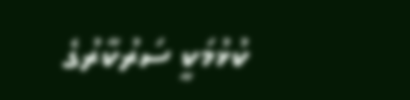ކުޅުމަކީ ސަރުކާރުގެ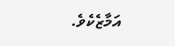އަމާޒެކެވެ.